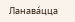Ланава́цца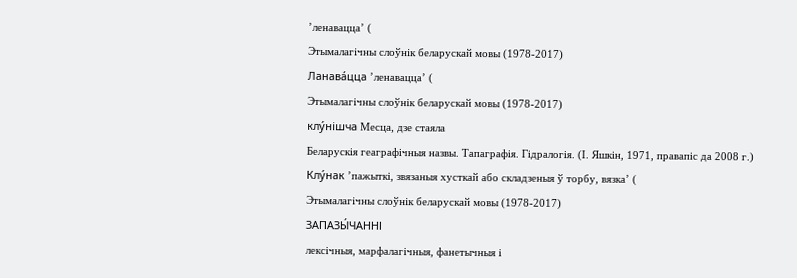’ленавацца’ (
Этымалагічны слоўнік беларускай мовы (1978-2017)
Ланава́цца ’ленавацца’ (
Этымалагічны слоўнік беларускай мовы (1978-2017)
клу́нішча Месца, дзе стаяла
Беларускія геаграфічныя назвы. Тапаграфія. Гідралогія. (І. Яшкін, 1971, правапіс да 2008 г.)
Клу́нак ’пажыткі, звязаныя хусткай або складзеныя ў торбу, вязка’ (
Этымалагічны слоўнік беларускай мовы (1978-2017)
ЗАПАЗЫ́ЧАННІ
лексічныя, марфалагічныя, фанетычныя і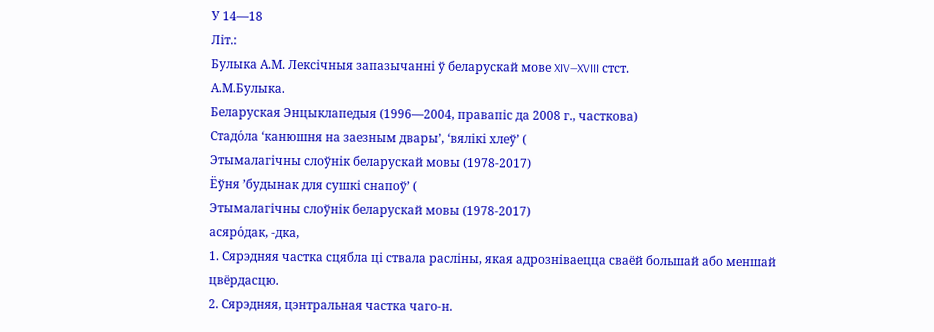У 14—18
Літ.:
Булыка А.М. Лексічныя запазычанні ў беларускай мове XIV—XVIII стст.
А.М.Булыка.
Беларуская Энцыклапедыя (1996—2004, правапіс да 2008 г., часткова)
Стадо́ла ‘канюшня на заезным двары’, ‘вялікі хлеў’ (
Этымалагічны слоўнік беларускай мовы (1978-2017)
Ёўня ’будынак для сушкі снапоў’ (
Этымалагічны слоўнік беларускай мовы (1978-2017)
асяро́дак, ‑дка,
1. Сярэдняя частка сцябла ці ствала расліны, якая адрозніваецца сваёй большай або меншай цвёрдасцю.
2. Сярэдняя, цэнтральная частка чаго‑н.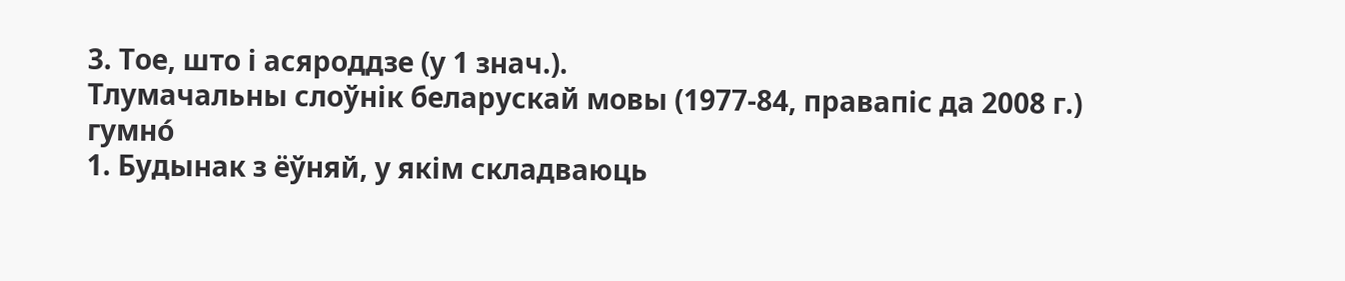3. Тое, што і асяроддзе (у 1 знач.).
Тлумачальны слоўнік беларускай мовы (1977-84, правапіс да 2008 г.)
гумно́
1. Будынак з ёўняй, у якім складваюць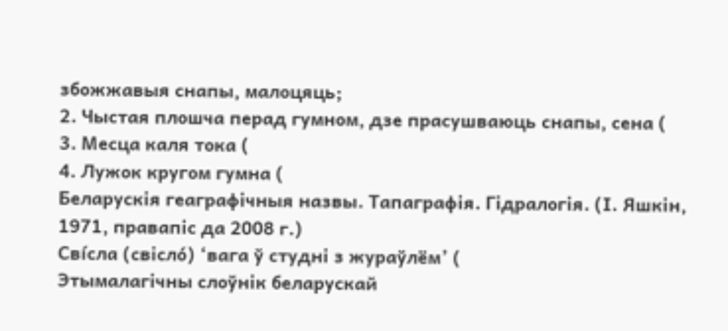збожжавыя снапы, малоцяць;
2. Чыстая плошча перад гумном, дзе прасушваюць снапы, сена (
3. Месца каля тока (
4. Лужок кругом гумна (
Беларускія геаграфічныя назвы. Тапаграфія. Гідралогія. (І. Яшкін, 1971, правапіс да 2008 г.)
Сві́сла (свісло́) ‘вага ў студні з жураўлём’ (
Этымалагічны слоўнік беларускай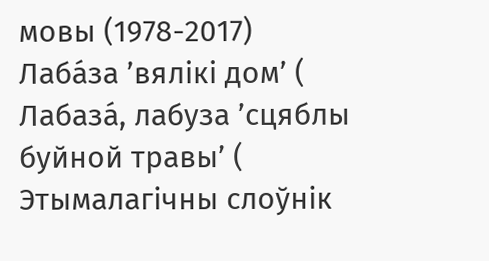мовы (1978-2017)
Лаба́за ’вялікі дом’ (
Лабаза́, лабуза ’сцяблы буйной травы’ (
Этымалагічны слоўнік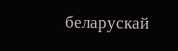беларускай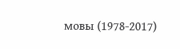мовы (1978-2017)